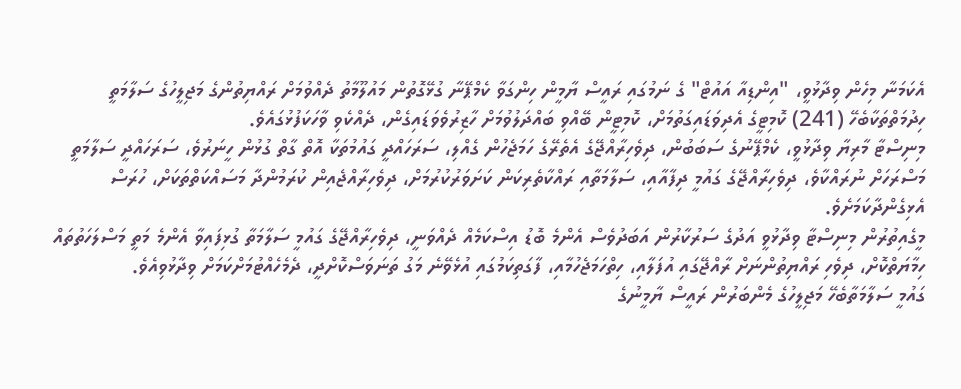އެކަމަނާ މިހެން ވިދާޅުވީ، "އިންޑިއާ އައުޓް" ގެ ނަމުގައި ރައީސް ޔާމީން ހިންގަވާ ކެމްޕޭނާ ގުޅޭގޮތުން މައުލޫމާތު ދެއްވުމަށް ރައްޔިތުންގެ މަޖިލީހުގެ ސަލާމަތީ ހިދުމަތްތަކާބެހޭ (241) ކޮމިޓީގެ އެދިވަޑައިގަތުމަށް، ކޮމިޓީން ބޭއްވި ބައްދަލުވުމަށް ހާޒިރުވެވަޑައިގެން، ދެއްކެވި ވާހަކަފުޅުގައެވެ.
މިނިސްޓާ މާރިޔާ ވިދާޅުވީ، ކެމްޕޭނުގެ ސަބަބުން، ދިވެހިރާއްޖޭގެ އެތެރޭގެ ހަމަޖެހުން ގެއްލި، ސަރަހައްދީ ގައުމުތަކާ އޮތް ގާތް ގުޅުން ހީނަރުވެ، ސަރަހައްދީ ސަލާމަތީ މަސްރަހަށް ނުރައްކާވެ، ދިވެހިރާއްޖޭގެ ގައުމީ ދިފާއާއި، ސަލާމަތާއި ރައްކާތެރިކަން ކަށަވަރުކުރުމަށް، ދިވެހިރާއްޖެއިން ކުރަމުންދާ މަސައްކަތްތަކަށް، ހުރަސް އެޅިގެންދާކަމަށެވެ.
މީގެއިތުރުން މިނިސްޓާ ވިދާޅުވީ އަދުގެ ސަރުކާރުން އަބަދުވެސް އެންމެ ބޮޑު އިސްކަމެއް ދެއްވަނީ، ދިވެހިރާއްޖޭގެ ގައުމީ ސަލާމަތާ ގުޅިފައިވާ އެންމެ މަތީ މަސްލަހަތުތައް ހިމާޔަތްކޮށް، ދިވެހި ރައްޔިތުންނަށް ރާއްޖޭގައި އުފަލާއި، ހިތްހަމަޖެހުމާއި، ފާގަތިކަމުގައި އުޅެވޭނެ މަގު ތަނަވަސްކޮށްދީ، ދެމެހެއްޓުމަށްކަމަށް ވިދާޅުވިއެވެ.
ގައުމީ ސަލާމަތާބެހޭ މަޖިލީހުގެ މެންބަރުން ރައީސް ޔާމީނުގެ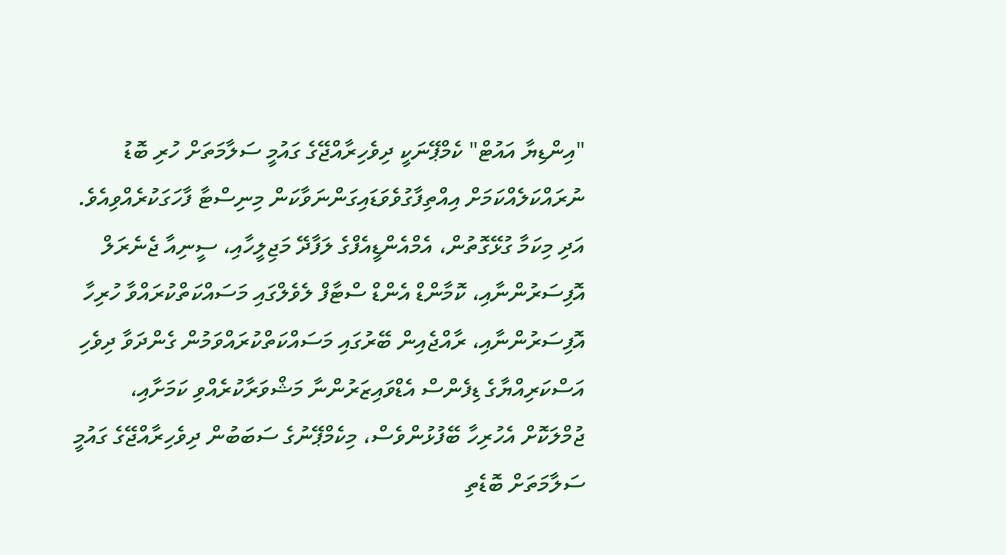"އިންޑިޔާ އައުޓް" ކެމްޕޭނަކީ ދިވެހިރާއްޖޭގެ ގައުމީ ސަލާމަތަށް ހުރި ބޮޑު ނުރައްކަލެއްކަމަށް އިއްތިފާގުވެވަޑައިގަންނަވާކަން މިނިސްޓާ ފާހަގަކުރެއްވިއެވެ. އަދި މިކަމާ ގުޅޭގޮތުން، އެމްއެންޑީއެފްގެ ލަފާދޭ މަޖިލީހާއި، ސީނިއާ ޖެނެރަލް އޮފިސަރުންނާއި، ކޮމާންޑް އެންޑް ސްޓާފް ލެވެލްގައި މަސައްކަތްކުރައްވާ ހުރިހާ އޮފިސަރުންނާއި، ރާއްޖެއިން ބޭރުގައި މަސައްކަތްކުރައްވަމުން ގެންދަވާ ދިވެހި އަސްކަރިއްޔާގެ ޑިފެންސް އެޑްވައިޒަރުންނާ މަޝްވަރާކުރެއްވި ކަމަށާއި، ޖުމްލަކޮށް އެހުރިހާ ބޭފުޅުންވެސް، މިކެމްޕޭނުގެ ސަބަބުން ދިވެހިރާއްޖޭގެ ގައުމީ ސަލާމަތަށް ބޮޑެތި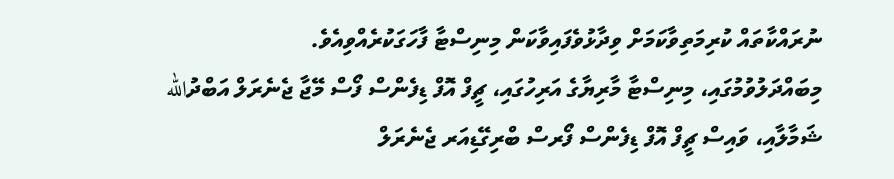ނުރައްކާތައް ކުރިމަތިވާކަމަށް ވިދާޅުވެފައިވާކަން މިނިސްޓާ ފާހަގަކުރެއްވިއެވެ.
މިބައްދަލުވުމުގައި، މިނިސްޓާ މާރިޔާގެ އަރިހުގައި، ޗީފް އޮފް ޑިފެންސް ފޯސް މޭޖާ ޖެނެރަލް އަބްދުالله ޝަމާލާއި، ވައިސް ޗީފް އޮފް ޑިފެންސް ފޯރސް ބްރިގޭޑިއަރ ޖެނެރަލް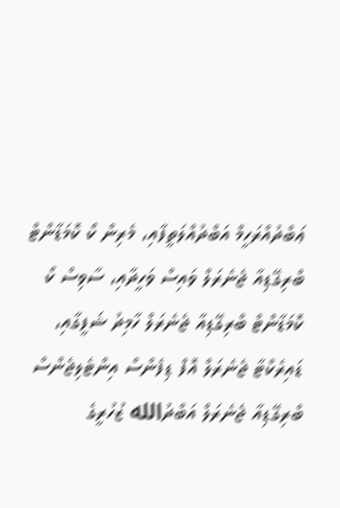ޢަބްދުއްރަހީމް އަބްދުއްލަތީފާއި، މެރިން ކޯ ކޮމަޑާންޓް ބްރިގޭޑިއާ ޖެނެރަލް ވައިސް ވަހީދާއި، ސާވިސް ކޯ ކޮމަޑާންޓް ބްރިގޭޑިއާ ޖެނެރަލް ހާމިދު ޝަފީގާއި، ޑައިރެކްޓާ ޖެނެރަލް އޮފް ޑިފެންސް އިންޓެލިޖެންސް ބްރިގޭޑިއާ ޖެނެރަލް އަބްދުالله ޒުހުރީގެ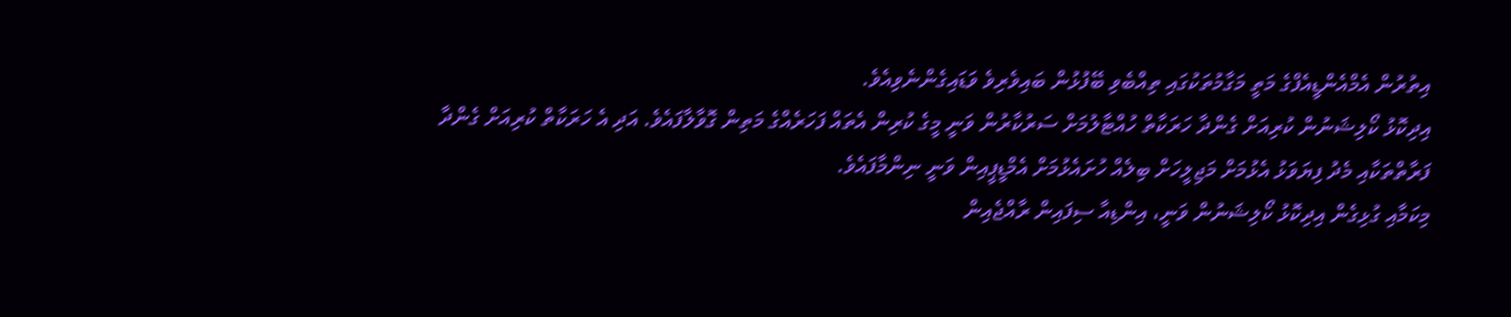އިތުރުން އެމްއެންޑީއެފްގެ މަތީ މަގާމުތަކުގައި ތިއްބެވި ބޭފުޅުން ބައިވެރިވެ ވަޑައިގެންނެވިއެވެ.
އިދިކޮޅު ކޯލިޝަނުން ކުރިއަށް ގެންދާ ހަރަކާތް ހުއްޓާލުމަށް ސަރުކާރުން ވަނީ މީގެ ކުރިން އެތައް ފަހަރެއްގެ މަތިން ގޮވާލާފައެވެ. އަދި އެ ހަރަކާތް ކުރިއަށް ގެންދާ ފަރާތްތަކާއި މެދު ފިޔަވަޅު އެޅުމަށް މަޖިލީހަށް ބިލެއް ހުށައެޅުމަށް އެމްޑީޕީއިން ވަނީ ނިންމާފައެވެ.
މިކަމާއި ގުޅިގެން އިދިކޮޅު ކޯލިޝަނުން ވަނީ، އިންޑިއާ ސިފައިން ރާއްޖެއިން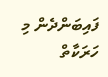ފައިބަންދެން މި ހަރަކާތް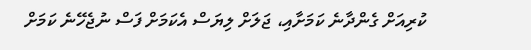ކުރިއަށް ގެންދާނެ ކަމަށާއި، ޖަލަށް ލިޔަސް އެކަމަށް ފަސް ނުޖެހޭނެ ކަމަށް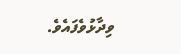ވިދާޅުވެފައެވެ.